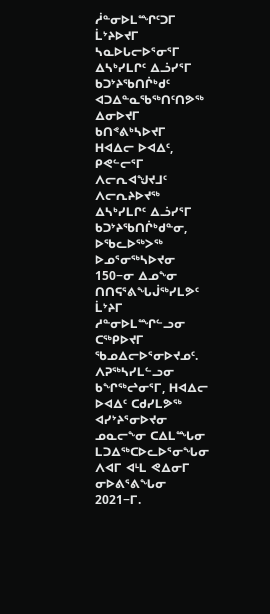ᓲᓐᓂᐅᒪᙱᑦᑐᒥ ᒫᔾᔨᐅᔪᒥ ᓴᓇᐅᒐᓕᐅᕐᓂᕐᒥ
ᐃᓴᒃᓯᒪᒋᑦ ᐃᓘᓯᕐᒥ ᑲᑐᔾᔨᖃᑎᒌᒃᑯᑦ ᐊᑐᐃᓐᓇᖃᖅᑎᑦᑎᕗᖅ ᐃᓂᐅᔪᒥ ᑲᑎᕝᕕᒃᓴᐅᔪᒥ
ᕼᐊᐃᓕ ᐅᐊᐃᑦ, ᑭᕙᓪᓕᕐᒥ ᐱᓕᕆᐊᖑᔪᒧᑦ ᐱᓕᕆᔨᐅᔪᖅ ᐃᓴᒃᓯᒪᒋᑦ ᐃᓘᓯᕐᒥ ᑲᑐᔾᔨᖃᑎᒌᒃᑯᓐᓂ, ᐅᖃᓚᐅᖅᐳᖅ ᐅᓄᕐᓂᖅᓴᐅᔪᓂ 150−ᓂ ᐃᓄᖕᓂ ᑎᑎᕋᕐᕕᖓᒎᖅᓯᒪᕗᑦ ᒫᔾᔨᒥ ᓱᓐᓂᐅᒪᙱᓪᓗᓂ ᑕᖅᑭᐅᔪᒥ ᖃᓄᐃᓕᐅᕐᓂᐅᔪᓄᑦ.
ᐱᕈᖅᓴᓯᒪᓪᓗᓂ ᑲᖏᖅᖠᓂᕐᒥ, ᕼᐊᐃᓕ ᐅᐊᐃᑦ ᑕᑯᓯᒪᕗᖅ ᐊᓯᔾᔨᕐᓂᐅᔪᓂ ᓄᓇᓕᖕᓂ ᑕᐃᒪᙵᓂ ᒪᑐᐃᖅᑕᐅᓚᐅᕐᓂᖓᓂ ᐱᐊᒥ ᐊᒻᒪ ᕙᐃᓂᒥ ᓂᐅᕕᕐᕕᖓᓂ 2021−ᒥ.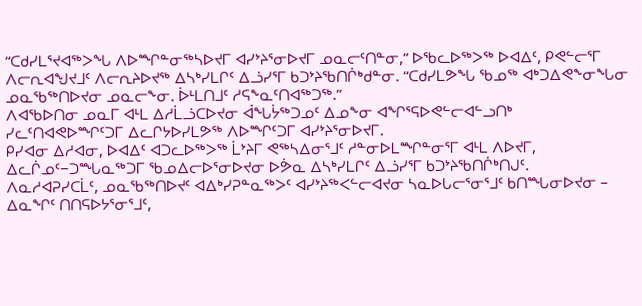“ᑕᑯᓯᒪᕐᔪᐊᖅᐳᖓ ᐱᐅᙱᓐᓂᖅᓴᐅᔪᒥ ᐊᓯᔾᔨᕐᓂᐅᔪᒥ ᓄᓇᓕᑦᑎᓐᓂ,” ᐅᖃᓚᐅᖅᐳᖅ ᐅᐊᐃᑦ, ᑭᕙᓪᓕᕐᒥ ᐱᓕᕆᐊᖑᔪᒧᑦ ᐱᓕᕆᔨᐅᔪᖅ ᐃᓴᒃᓯᒪᒋᑦ ᐃᓘᓯᕐᒥ ᑲᑐᔾᔨᖃᑎᒌᒃᑯᓐᓂ. “ᑕᑯᓯᒪᕗᖓ ᖃᓄᖅ ᐊᒃᑐᐃᕙᖕᓂᖓᓂ ᓄᓇᖃᖅᑎᐅᔪᓂ ᓄᓇᓕᖕᓂ. ᐆᒻᒪᑎᒧᑦ ᓱᕋᖕᓇᑦᑎᐊᖅᑐᖅ.”
ᐱᐊᖃᐅᑎᓂ ᓄᓇᒥ ᐊᒻᒪ ᐃᓱᒫᓘᑕᐅᔪᓂ ᐋᖓᔮᖅᑐᓄᑦ ᐃᓄᖕᓂ ᐊᖏᕐᕋᐅᕙᓪᓕᐊᓪᓗᑎᒃ ᓯᓚᑦᑎᐊᕙᐅᙱᑦᑐᒥ ᐃᓚᒋᔭᐅᓯᒪᕗᖅ ᐱᐅᙱᑦᑐᒥ ᐊᓯᔾᔨᕐᓂᐅᔪᒥ.
ᑭᓯᐊᓂ ᐃᓱᐊᓂ, ᐅᐊᐃᑦ ᐊᑐᓚᐅᖅᐳᖅ ᒫᔾᔨᒥ ᕙᖅᓴᐃᓂᕐᒧᑦ ᓱᓐᓂᐅᒪᙱᓐᓂᕐᒥ ᐊᒻᒪ ᐱᐅᔪᒥ, ᐃᓚᒌᓄᑦ−ᑐᙵᓇᖅᑐᒥ ᖃᓄᐃᓕᐅᕐᓂᐅᔪᓂ ᐅᕘᓇ ᐃᓴᒃᓯᒪᒋᑦ ᐃᓘᓯᕐᒥ ᑲᑐᔾᔨᖃᑎᒌᒃᑎᒍᑦ.
ᐱᓇᓱᐊᕈᓯᑕᒫᑦ, ᓄᓇᖃᖅᑎᐅᔪᑦ ᐊᐃᒃᓯᕈᓐᓇᖅᐳᑦ ᐊᓯᔾᔨᖅᐸᓪᓕᐊᔪᓂ ᓴᓇᐅᒐᓕᕐᓂᕐᒧᑦ ᑲᑎᙵᓂᐅᔪᓂ – ᐃᓇᖏᑦ ᑎᑎᕋᐅᔭᕐᓂᕐᒧᑦ,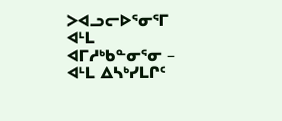ᐳᐊᓗᓕᐅᕐᓂᕐᒥ ᐊᒻᒪ ᐊᒥᓱᒃᑲᓐᓂᕐᓂ – ᐊᒻᒪ ᐃᓴᒃᓯᒪᒋᑦ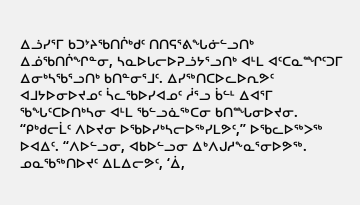ᐃᓘᓯᕐᒥ ᑲᑐᔾᔨᖃᑎᒌᒃᑯᑦ ᑎᑎᕋᕐᕕᖓᓃᓪᓗᑎᒃ ᐃᓅᖃᑎᒌᖏᓐᓂ, ᓴᓇᐅᒐᓕᐅᕈᓘᔭᕐᓗᑎᒃ ᐊᒻᒪ ᐊᑦᑕᓇᙱᑦᑐᒥ ᐃᓂᒃᓴᖃᕐᓗᑎᒃ ᑲᑎᓐᓂᕐᒧᑦ. ᐃᓯᖅᑎᑕᐅᓚᐅᕆᕗᑦ ᐊᒧᔭᐅᓂᐅᔪᓄᑦ ᓵᓚᖃᐅᓯᐊᓄᑦ ᓲᕐᓗ ᑳᓪᒻ ᐃᐊᕐᒥ ᖃᖓᑦᑕᐅᑎᒃᓴᓂ ᐊᒻᒪ ᖃᓪᓗᓈᖅᑕᓂ ᑲᑎᙵᓂᐅᔪᓂ.
“ᑭᒃᑯᓕᒫᑦ ᐱᐅᔪᓂ ᐅᖃᐅᓯᒃᓴᓕᐅᖅᓯᒪᕗᑦ,” ᐅᖃᓚᐅᖅᐳᖅ ᐅᐊᐃᑦ. “ᐱᐅᓪᓗᓂ, ᐊᑲᐅᓪᓗᓂ ᐃᒃᐱᒍᓱᖕᓇᕐᓂᐅᕗᖅ. ᓄᓇᖃᖅᑎᐅᔪᑦ ᐃᒪᐃᓕᕗᑦ, ‘ᐄ,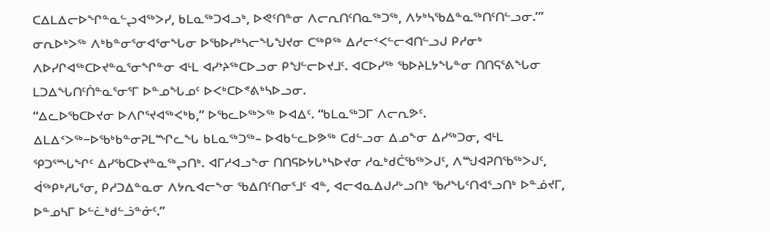ᑕᐃᒪᐃᓕᐅᖏᓐᓇᓪᖢᐊᖅᐳᓯ, ᑲᒪᓇᖅᑐᐊᓗᒃ, ᐅᕙᑦᑎᓐᓂ ᐱᓕᕆᑎᑦᑎᓇᖅᑐᖅ, ᐱᔭᒃᓴᖃᐃᓐᓇᖅᑎᑦᑎᓪᓗᓂ.’”
ᓂᕆᐅᒃᐳᖅ ᐱᒃᑲᓐᓂᕐᓂᐊᕐᓂᖓᓂ ᐅᖃᐅᓯᒃᓴᓕᖓᖑᔪᓂ ᑕᖅᑭᖅ ᐃᓱᓕᑉᐸᓪᓕᐊᑎᓪᓗᒍ ᑭᓱᓂᒃ ᐱᐅᓯᒋᐊᖅᑕᐅᔪᓐᓇᕐᓂᖏᓐᓂ ᐊᒻᒪ ᐊᓯᔾᔨᖅᑕᐅᓗᓂ ᑭᖑᓪᓕᐅᔪᒧᑦ. ᐊᑕᐅᓯᖅ ᖃᐅᔨᒪᔭᖓᓐᓂ ᑎᑎᕋᕐᕕᖓᓂ ᒪᑐᐃᖓᑎᑦᑏᓐᓇᕐᓂᕐᒥ ᐅᓐᓄᖓᓄᑦ ᐅᐸᒃᑕᐅᕝᕕᒃᓴᐅᓗᓂ.
“ᐃᓚᐅᖃᑕᐅᔪᓂ ᐅᐱᒋᕐᔪᐊᖅᐸᒃᑲ,” ᐅᖃᓚᐅᖅᐳᖅ ᐅᐊᐃᑦ. “ᑲᒪᓇᖅᑐᒥ ᐱᓕᕆᕗᑦ. ᐃᒪᐃᑉᐳᖅ−ᐅᖃᒃᑲᓐᓂᕈᒪᙱᓚᖓ ᑲᒪᓇᖅᑐᖅ– ᐅᐊᑲᓪᓚᐅᕗᖅ ᑕᑯᓪᓗᓂ ᐃᓄᖕᓂ ᐃᓯᖅᑐᓂ, ᐊᒻᒪ ᕿᑐᕐᙵᖏᑦ ᐃᓯᖃᑕᐅᔪᓐᓇᖅᖢᑎᒃ. ᐊᒥᓱᐊᓗᖕᓂ ᑎᑎᕋᐅᔭᒐᒃᓴᐅᔪᓂ ᓱᓇᒃᑯᑖᖃᖅᐳᒍᑦ, ᐱᙳᐊᕈᑎᖃᖅᐳᒍᑦ, ᐋᖅᑭᒃᓱᒐᕐᓂ, ᑭᓱᑐᐃᓐᓇᓂ ᐱᔭᕆᐊᓕᖕᓂ ᖃᐃᑎᑦᑎᓂᕐᒧᑦ ᐊᓐ, ᐊᓕᐊᓇᐃᒍᓱᒡᓗᑎᒃ ᖃᓱᖓᑦᑎᐊᕐᓗᑎᒃ ᐅᓐᓅᔪᒥ, ᐅᓐᓄᓴᒥ ᐅᓪᓛᒃᑯᓪᓘᓐᓃᑦ.”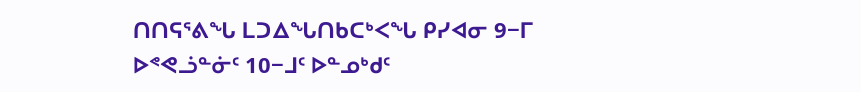ᑎᑎᕋᕐᕕᖓ ᒪᑐᐃᖓᑎᑲᑕᒃᐸᖓ ᑭᓯᐊᓂ 9−ᒥ ᐅᕝᕙᓘᓐᓃᑦ 10−ᒧᑦ ᐅᓐᓄᒃᑯᑦ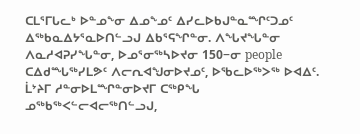ᑕᒪᕐᒥᒐᓚᒃ ᐅᓐᓄᖕᓂ ᐃᓄᖕᓄᑦ ᐃᓯᓚᐅᑲᒍᓐᓇᙱᑦᑐᓄᑦ ᐃᖅᑲᓇᐃᔭᕐᓇᐅᑎᓪᓗᒍ ᐃᑲᕐᕋᖏᓐᓂ. ᐱᖓᔪᖓᓐᓂ ᐱᓇᓱᐊᕈᓯᖓᓐᓂ, ᐅᓄᕐᓂᖅᓴᐅᔪᓂ 150−ᓂ people ᑕᐃᑯᙵᖅᓯᒪᕗᑦ ᐱᓕᕆᐊᖑᓂᐅᔪᓄᑦ, ᐅᖃᓚᐅᖅᐳᖅ ᐅᐊᐃᑦ.
ᒫᔾᔨᒥ ᓱᓐᓂᐅᒪᙱᓐᓂᐅᔪᒥ ᑕᖅᑭᖓ ᓄᖅᑲᖅᐸᓪᓕᐊᓕᖅᑎᓪᓗᒍ,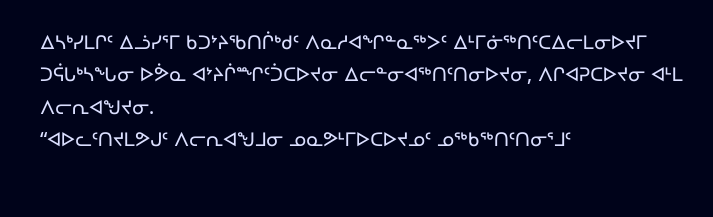ᐃᓴᒃᓯᒪᒋᑦ ᐃᓘᓯᕐᒥ ᑲᑐᔾᔨᖃᑎᒌᒃᑯᑦ ᐱᓇᓱᐊᖏᓐᓇᖅᐳᑦ ᐃᒻᒥᓃᖅᑎᑦᑕᐃᓕᒪᓂᐅᔪᒥ ᑐᕌᒐᒃᓴᖓᓂ ᐅᕘᓇ ᐊᔾᔨᒌᙱᑦᑑᑕᐅᔪᓂ ᐃᓕᓐᓂᐊᖅᑎᑦᑎᓂᐅᔪᓂ, ᐱᒋᐊᕈᑕᐅᔪᓂ ᐊᒻᒪ ᐱᓕᕆᐊᖑᔪᓂ.
“ᐊᐅᓚᑦᑎᔪᒪᕗᒍᑦ ᐱᓕᕆᐊᖑᒧᓂ ᓄᓇᕗᒻᒥᐅᑕᐅᔪᓄᑦ ᓄᖅᑲᖅᑎᑦᑎᓂᕐᒧᑦ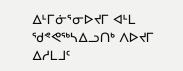ᐃᒻᒥᓃᕐᓂᐅᔪᒥ ᐊᒻᒪ ᖁᕝᕙᖅᓴᐃᓗᑎᒃ ᐱᐅᔪᒥ ᐃᓱᒪᒧᑦ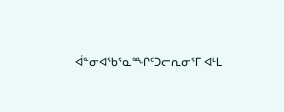ᐋᓐᓂᐊᖃᕐᓇᙱᑦᑐᓕᕆᓂᕐᒥ ᐊᒻᒪ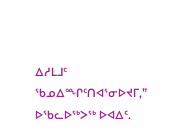ᐃᓱᒪᒧᑦ ᖃᓄᐃᙱᑦᑎᐊᕐᓂᐅᔪᒥ,” ᐅᖃᓚᐅᖅᐳᖅ ᐅᐊᐃᑦ.